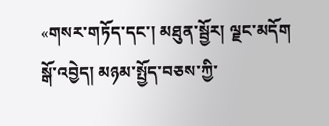«གསར་གཏོད་དང་། མཐུན་སྦྱོར། ལྗང་མདོག སྒོ་འབྱེད། མཉམ་སྤྱོད་བཅས་ཀྱི་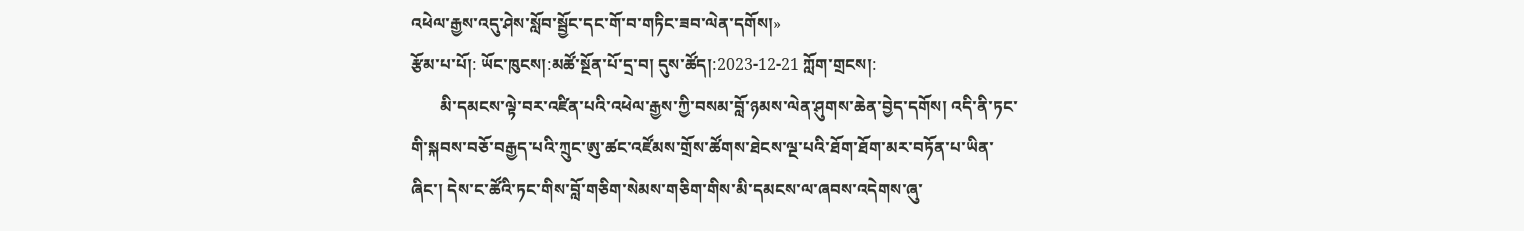འཕེལ་རྒྱས་འདུ་ཤེས་སློབ་སྦྱོང་དང་གོ་བ་གཏིང་ཟབ་ལེན་དགོས།»
རྩོམ་པ་པོ།: ཡོང་ཁུངས།:མཚོ་སྔོན་པོ་དྲ་བ། དུས་ཚོད།:2023-12-21 ཀློག་གྲངས།:
       མི་དམངས་ལྟེ་བར་འཛིན་པའི་འཕེལ་རྒྱས་ཀྱི་བསམ་བློ་ཉམས་ལེན་ཤུགས་ཆེན་བྱེད་དགོས། འདི་ནི་ཏང་གི་སྐབས་བཅོ་བརྒྱད་པའི་ཀྲུང་ཨུ་ཚང་འཛོམས་གྲོས་ཚོགས་ཐེངས་ལྔ་པའི་ཐོག་ཐོག་མར་བཏོན་པ་ཡིན་ཞིང་། དེས་ང་ཚོའི་ཏང་གིས་བློ་གཅིག་སེམས་གཅིག་གིས་མི་དམངས་ལ་ཞབས་འདེགས་ཞུ་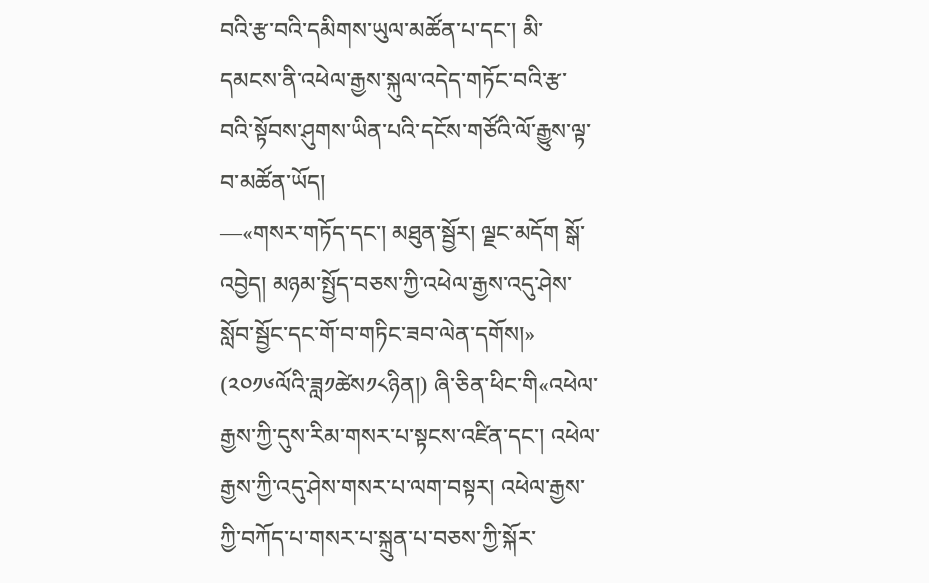བའི་རྩ་བའི་དམིགས་ཡུལ་མཚོན་པ་དང་། མི་དམངས་ནི་འཕེལ་རྒྱས་སྐུལ་འདེད་གཏོང་བའི་རྩ་བའི་སྟོབས་ཤུགས་ཡིན་པའི་དངོས་གཙོའི་ལོ་རྒྱུས་ལྟ་བ་མཚོན་ཡོད།
—«གསར་གཏོད་དང་། མཐུན་སྦྱོར། ལྗང་མདོག སྒོ་འབྱེད། མཉམ་སྤྱོད་བཅས་ཀྱི་འཕེལ་རྒྱས་འདུ་ཤེས་སློབ་སྦྱོང་དང་གོ་བ་གཏིང་ཟབ་ལེན་དགོས།» (༢༠༡༦ལོའི་ཟླ༡ཚེས༡༨ཉིན།) ཞི་ཅིན་ཕིང་གི«འཕེལ་རྒྱས་ཀྱི་དུས་རིམ་གསར་པ་སྟངས་འཛིན་དང་། འཕེལ་རྒྱས་ཀྱི་འདུ་ཤེས་གསར་པ་ལག་བསྟར། འཕེལ་རྒྱས་ཀྱི་བཀོད་པ་གསར་པ་སྐྲུན་པ་བཅས་ཀྱི་སྐོར་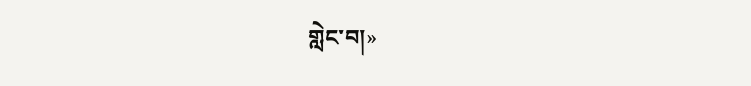གླེང་བ།»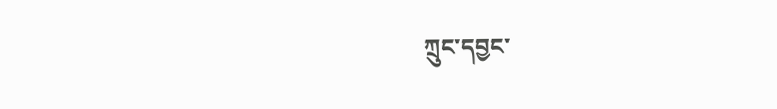ཀྲུང་དབྱང་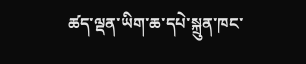ཚད་ལྡན་ཡིག་ཆ་དཔེ་སྐྲུན་ཁང་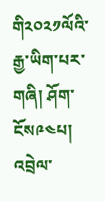གི༢༠༢༡ལོའི་རྒྱ་ཡིག་པར་གཞི། ཤོག་ངོས༩༤པ།
འབྲེལ་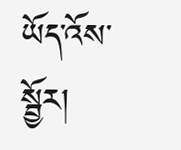ཡོད་འོས་སྦྱོར།